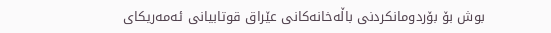بوش بۆ بۆردومانكردنى باڵه‌خانه‌كانى عێراق قوتابيانى ئه‌مه‌ريكاى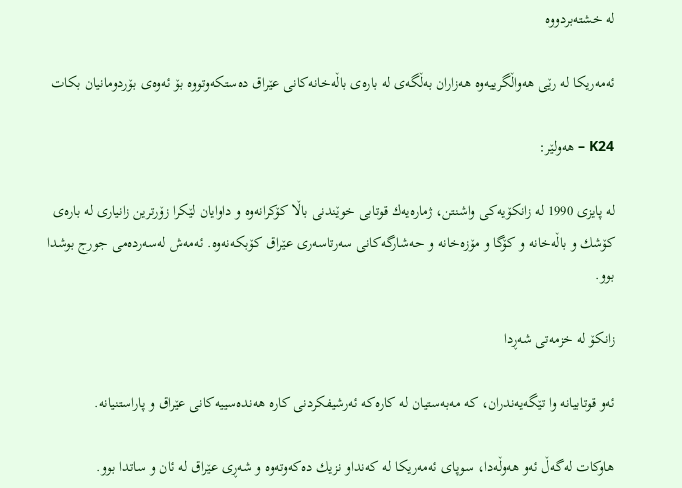له‌ خشته‌بردووه‌

ئه‌مه‌ريكا له‌ رێى هه‌واڵگرييه‌وه‌ هه‌زاران به‌ڵگه‌ى له‌ باره‌ى باڵه‌خانه‌كانى عێراق ده‌ستكه‌وتووه‌ بۆ ئه‌وه‌ى بۆردومانيان بكات

K24 – هه‌ولێر:

له‌ پايزى 1990 له‌ زانكۆيه‌كى واشنتن، ژماره‌يه‌ك قوتابى خوێندنى باڵا كۆكرانه‌وه‌ و داوايان لێكرا زۆرترين زانيارى له‌ باره‌ى كۆشك و باڵه‌خانه‌ و كۆگا و مۆزه‌خانه‌ و حه‌شارگه‌كانى سه‌رتاسه‌رى عێراق كۆبكه‌نه‌وه‌. ئه‌مه‌ش له‌سه‌رده‌مى جورج بوشدا بوو.

زانكۆ له‌ خزمه‌تى شه‌ڕدا

ئه‌و قوتابيانه‌ وا تێگه‌يه‌ندران، كه‌ مه‌به‌ستيان له‌ كاره‌كه‌ ئه‌رشيفكردنى كاره‌ هه‌نده‌سييه‌كانى عێراق و پاراستنيانه‌.

هاوكات له‌گه‌ڵ ئه‌و هه‌وڵه‌دا، سوپاى ئه‌مه‌ريكا له‌ كه‌نداو نزيك ده‌كه‌وته‌وه‌ و شه‌ڕى عێراق له‌ ئان و ساتدا بوو.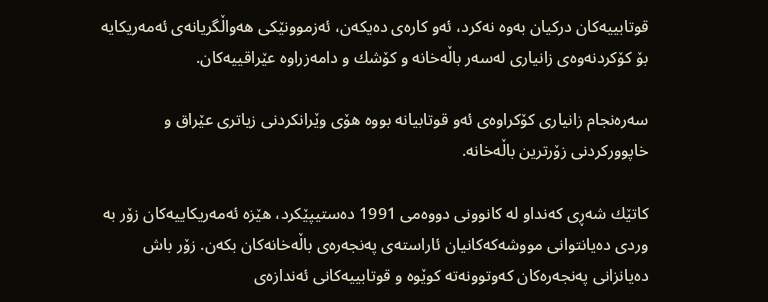قوتابييه‌كان دركيان به‌وه‌ نه‌كرد، ئه‌و كاره‌ى ده‌يكه‌ن، ئه‌زموونێكى هه‌واڵگريانه‌ى ئه‌مه‌ريكايه‌ بۆ كۆكردنه‌وه‌ى زانيارى له‌سه‌ر باڵه‌خانه‌ و كۆشك و دامه‌زراوه‌ عێراقييه‌كان.

سه‌ره‌نجام زانيارى كۆكراوه‌ى ئه‌و قوتابيانه‌ بووه‌ هۆى وێرانكردنى زياترى عێراق و خاپووركردنى زۆرترين باڵه‌خانه‌.

كاتێك شه‌ڕى كه‌نداو له‌ كانوونى دووه‌مى 1991 ده‌ستيپێكرد، هێزه‌ ئه‌مه‌ريكاييه‌كان زۆر به‌ وردى ده‌يانتوانى مووشه‌كه‌كانيان ئاراسته‌ى په‌نجه‌ره‌ى باڵه‌خانه‌كان بكه‌ن. زۆر باش ده‌يانزانى په‌نجه‌ره‌كان كه‌وتوونه‌ته‌ كوێوه‌ و قوتابييه‌كانى ئه‌ندازه‌ى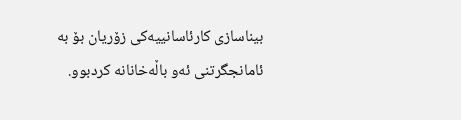بيناسازى كارئاسانييه‌كى زۆريان بۆ به‌ ئامانجگرتنى ئه‌و باڵه‌خانانه‌ كردبوو.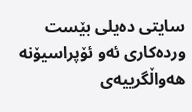سايتى ده‌يلى بێست ورده‌كارى ئه‌و ئۆپراسيۆنه‌ هه‌واڵگرييه‌ى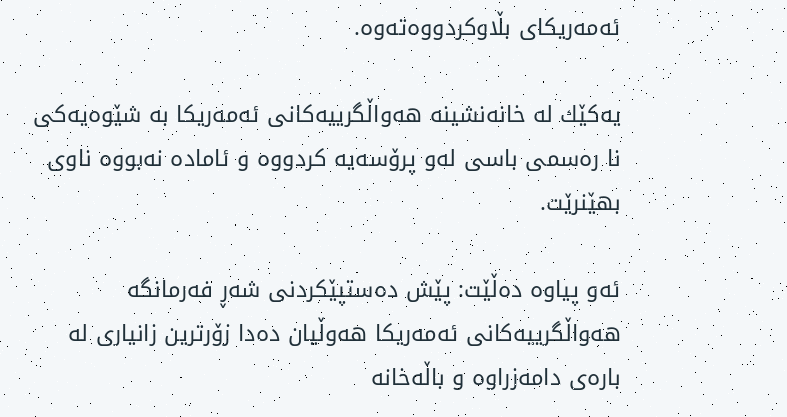ئه‌مه‌ريكاى بڵاوكردووه‌ته‌وه‌.

يه‌كێك له‌ خانه‌نشينه‌ هه‌واڵگرييه‌كانى ئه‌مه‌ريكا به‌ شێوه‌يه‌كى نا ره‌سمى باسى له‌و پرۆسه‌يه‌ كردووه‌ و ئاماده‌ نه‌بووه‌ ناوى بهێنرێت.

ئه‌و پياوه‌ ده‌ڵێت: پێش ده‌ستپێكردنى شه‌ڕ فه‌رمانگه‌ هه‌واڵگرييه‌كانى ئه‌مه‌ريكا هه‌وڵيان ده‌دا زۆرترين زانيارى له‌ باره‌ى دامه‌زراوه‌ و باڵه‌خانه‌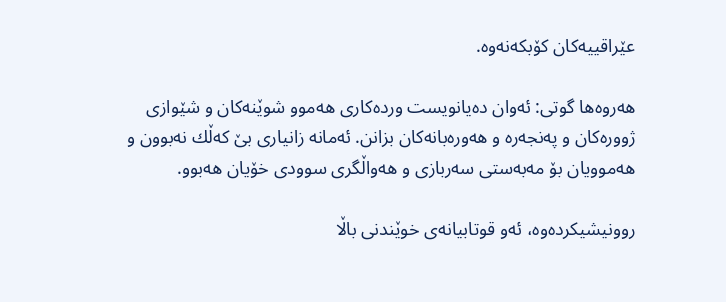عێراقييه‌كان كۆبكه‌نه‌وه‌.

هه‌روه‌ها گوتى: ئه‌وان ده‌يانويست ورده‌كارى هه‌موو شوێنه‌كان و شێوازى ژووره‌كان و په‌نجه‌ره‌ و هه‌وره‌بانه‌كان بزانن. ئه‌مانه‌ زانيارى بێ كه‌ڵك نه‌بوون و هه‌موويان بۆ مه‌به‌ستى سه‌ربازى و هه‌واڵگرى سوودى خۆيان هه‌بوو.

روونيشيكرده‌وه‌، ئه‌و قوتابيانه‌ى خوێندنى باڵا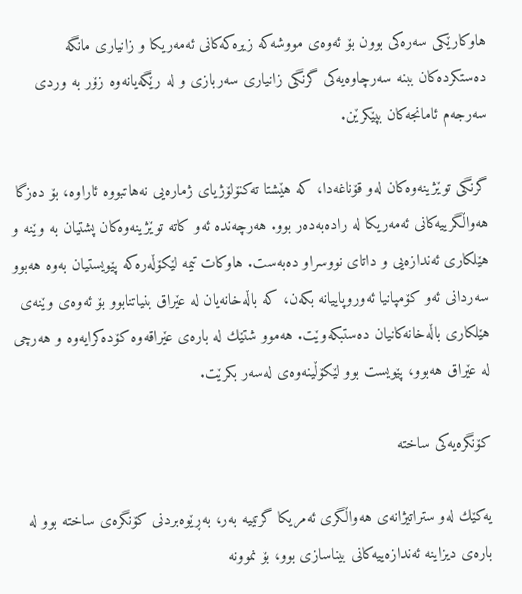هاوكارێكى سه‌ره‌كى بوون بۆ ئه‌وه‌ى مووشه‌كه‌ زيره‌كه‌كانى ئه‌مه‌ريكا و زانيارى مانگه‌ ده‌ستكرده‌كان ببنه‌ سه‌رچاوه‌يه‌كى گرنگى زانيارى سه‌ربازى و له‌ رێگه‌يانه‌وه‌ زۆر به‌ وردى سه‌رجه‌م ئامانجه‌كان بپێكرێن.

گرنگى توێژينه‌وه‌كان له‌و قۆناغه‌دا، كه‌ هێشتا ته‌كنۆلۆژياى ژماره‌يى نه‌هاتبووه‌ ئاراوه‌، بۆ ده‌زگا هه‌واڵگرييه‌كانى ئه‌مه‌ريكا له‌ راده‌به‌ده‌ر بوو. هه‌رچه‌نده‌ ئه‌و كاته‌ توێژينه‌وه‌كان پشتيان به‌ وێنه‌ و هێلكارى ئه‌ندازه‌يى و داتاى نووسراو ده‌به‌ست. هاوكات تيمه‌ لێكۆڵه‌ره‌كه‌ پێويستيان به‌وه‌ هه‌بوو سه‌ردانى ئه‌و كۆمپانيا ئه‌وروپاييانه‌ بكه‌ن، كه‌ باڵه‌خانه‌يان له‌ عێراق بنياتنابوو بۆ ئه‌وه‌ى وێنه‌ى هێلكارى باڵه‌خانه‌كانيان ده‌ستبكه‌وێت. هه‌موو شتێك له‌ باره‌ى عێراقه‌وه‌ كۆده‌كرايه‌وه‌ و هه‌رچى له‌ عێراق هه‌بوو، پێويست بوو لێكۆڵينه‌وه‌ى له‌سه‌ر بكرێت.

كۆنگره‌يه‌كى ساخته‌

يه‌كێك له‌و ستراتيژانه‌ى هه‌واڵگرى ئه‌مريكا گرتييه‌ به‌ر، به‌ڕێوه‌بردنى كۆنگره‌ى ساخته‌ بوو له‌ باره‌ى ديزاينه‌ ئه‌ندازه‌ييه‌كانى بيناسازى بوو، بۆ نموونه‌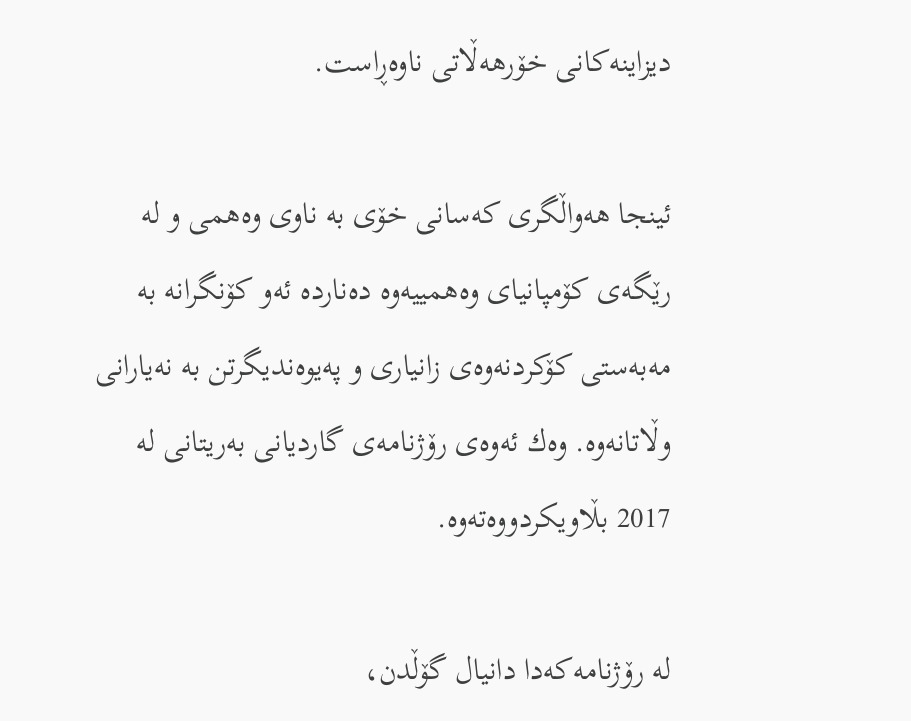ديزاينه‌كانى خۆرهه‌ڵاتى ناوه‌ڕاست.

ئينجا هه‌واڵگرى كه‌سانى خۆى به‌ ناوى وه‌همى و له‌ رێگه‌ى كۆمپانياى وه‌همييه‌وه‌ ده‌نارده‌ ئه‌و كۆنگرانه‌ به‌ مه‌به‌ستى كۆكردنه‌وه‌ى زانيارى و په‌يوه‌نديگرتن به‌ نه‌يارانى وڵاتانه‌وه‌. وه‌ك ئه‌وه‌ى رۆژنامه‌ى گارديانى به‌ريتانى له‌ 2017 بڵاويكردووه‌ته‌وه‌.

له‌ رۆژنامه‌كه‌دا دانيال گۆڵدن،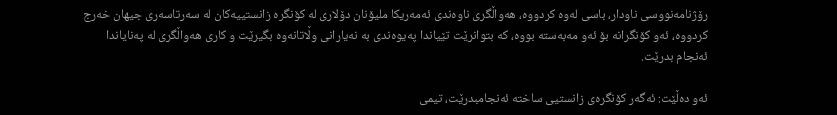رۆژنامه‌نووسى ناودار، باسى له‌وه‌ كردووه‌، هه‌واڵگرى ناوه‌ندى ئه‌مه‌ريكا مليۆنان دۆلارى له‌ كۆنگره‌ زانستييه‌كان له‌ سه‌رتاسه‌رى جيهان خه‌رج كردووه‌، ئه‌و كۆنگرانه‌ بۆ ئه‌و مه‌به‌سته‌ بووه‌، كه‌ بتوانرێت تێياندا په‌يوه‌ندى به‌ نه‌يارانى وڵاتانه‌وه‌ بگيرێت و كارى هه‌واڵگرى له‌ په‌ناياندا ئه‌نجام بدرێت.

ئه‌و ده‌ڵێت: ئه‌گه‌ر كۆنگره‌ى زانستيى ساخته‌ ئه‌نجامبدرێت، تيمى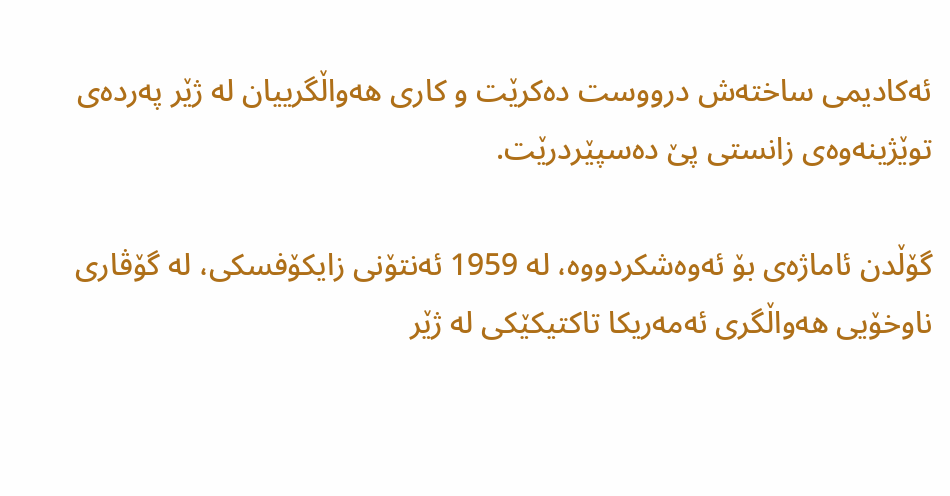ئه‌كاديمى ساخته‌ش درووست ده‌كرێت و كارى هه‌واڵگرييان له‌ ژێر په‌رده‌ى توێژينه‌وه‌ى زانستى پێ ده‌سپێردرێت.

گۆڵدن ئاماژه‌ى بۆ ئه‌وه‌شكردووه‌، له‌ 1959 ئه‌نتۆنى زايكۆفسكى، له‌ گۆڤارى ناوخۆيى هه‌واڵگرى ئه‌مه‌ريكا تاكتيكێكى له‌ ژێر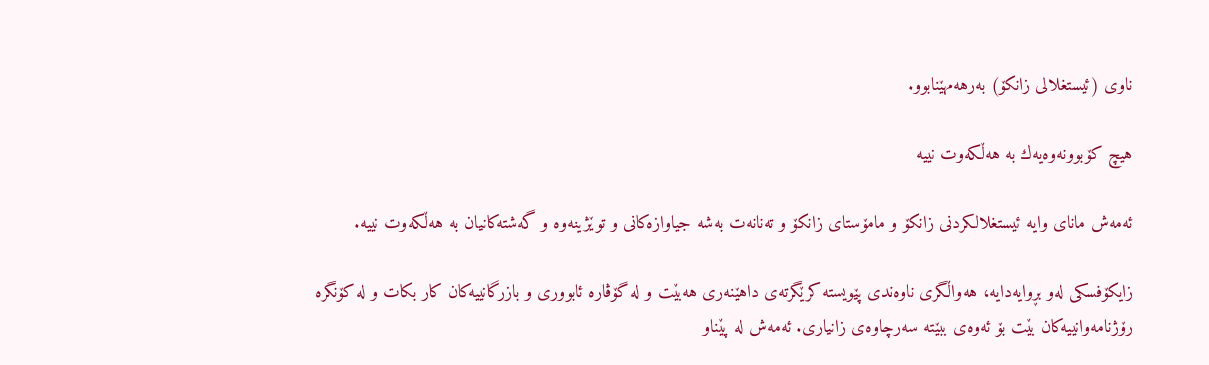ناوى (ئيستغلالى زانكۆ) به‌رهه‌مهێنابوو.

هيچ كۆبوونه‌وه‌يه‌ك به‌ هه‌ڵكه‌وت نييه‌

ئه‌مه‌ش ماناى وايه‌ ئيستغلالكردنى زانكۆ و مامۆستاى زانكۆ و ته‌نانه‌ت به‌شه‌ جياوازه‌كانى و توێژينه‌وه‌ و گه‌شته‌كانيان به‌ هه‌ڵكه‌وت نييه‌.

زايكۆفسكى له‌و بڕوايه‌دايه‌، هه‌واڵگرى ناوه‌ندى پێويسته‌ كرێگرته‌ى داهێنه‌رى هه‌بێت و له‌ گۆڤاره‌ ئابوورى و بازرگانييه‌كان كار بكات و له‌ كۆنگره‌ رۆژنامه‌وانييه‌كان بێت بۆ ئه‌وه‌ى ببێته‌ سه‌رچاوه‌ى زانيارى. ئه‌مه‌ش له‌ پێناو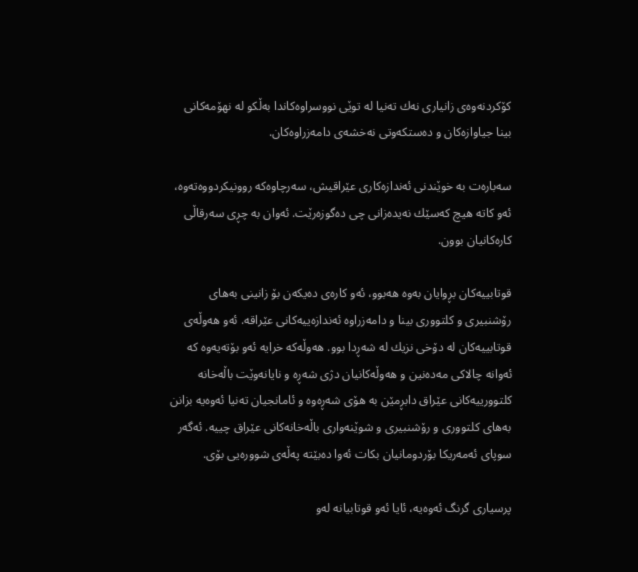كۆكردنه‌وه‌ى زانيارى نه‌ك ته‌نيا له‌ توێى نووسراوه‌كاندا به‌ڵكو له‌ نهۆمه‌كانى بينا جياوازه‌كان و ده‌ستكه‌وتى نه‌خشه‌ى دامه‌زراوه‌كان.

سه‌باره‌ت به‌ خوێندنى ئه‌ندازه‌كارى عێراقيش، سه‌رچاوه‌كه‌ روونيكردووه‌ته‌وه‌، ئه‌و كاته‌ هيچ كه‌سێك نه‌يده‌زانى چى ده‌گوزه‌رێت. ئه‌وان به‌ چڕى سه‌رقاڵى كاره‌كانيان بوون.

قوتابييه‌كان بڕوايان به‌وه‌ هه‌بوو، ئه‌و كاره‌ى ده‌يكه‌ن بۆ زانينى به‌هاى رۆشنبيرى و كلتوورى بينا و دامه‌زراوه‌ ئه‌ندازه‌ييه‌كانى عێراقه‌. ئه‌و هه‌وڵه‌ى قوتابييه‌كان له‌ دۆخى نزيك له‌ شه‌ڕدا بوو. هه‌وڵه‌كه‌ خرايه‌ ئه‌و بۆته‌يه‌وه‌ كه‌ ئه‌وانه‌ چالاكى مه‌ده‌نين و هه‌وڵه‌كانيان دژى شه‌ڕه‌ و نايانه‌وێت باڵه‌خانه‌ كلتوورييه‌كانى عێراق دابڕمێن به‌ هۆى شه‌ڕه‌وه‌ و ئامانجيان ته‌نيا ئه‌وه‌يه‌ بزانن به‌هاى كلتوورى و رۆشنبيرى و شوێنه‌وارى باڵه‌خانه‌كانى عێراق چييه‌. ئه‌گه‌ر سوپاى ئه‌مه‌ريكا بۆردومانيان بكات ئه‌وا ده‌بێته‌ په‌ڵه‌ى شووره‌يى بۆى.

پرسيارى گرنگ ئه‌وه‌يه‌، ئايا ئه‌و قوتابيانه‌ له‌و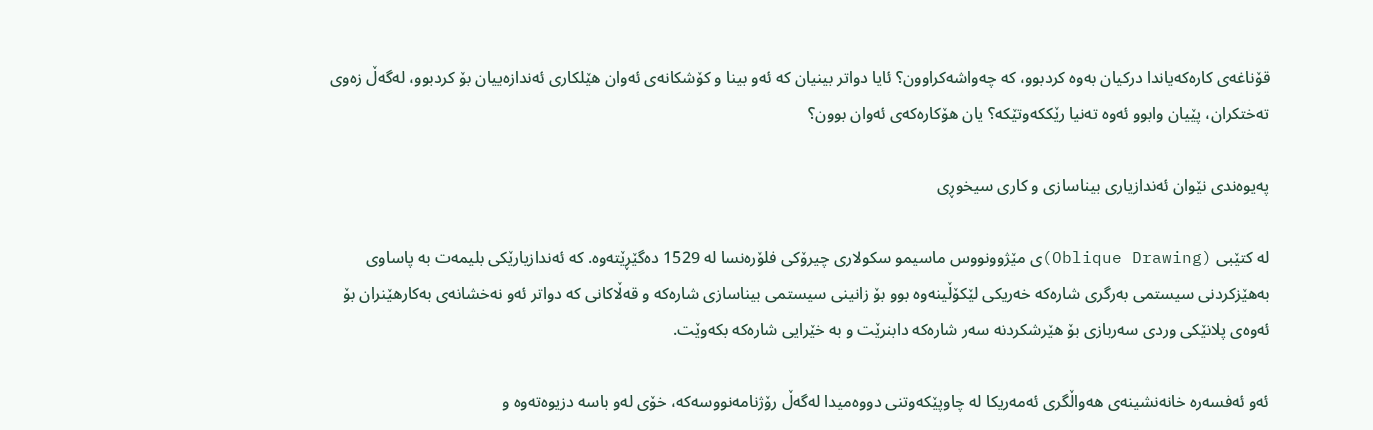قۆناغه‌ى كاره‌كه‌ياندا دركيان به‌وه‌ كردبوو، كه‌ چه‌واشه‌كراوون؟ ئايا دواتر بينيان كه‌ ئه‌و بينا و كۆشكانه‌ى ئه‌وان هێلكارى ئه‌ندازه‌ييان بۆ كردبوو، له‌گه‌ڵ زه‌وى ته‌ختكران، پێيان وابوو ئه‌وه‌ ته‌نيا رێككه‌وتێكه‌؟ يان هۆكاره‌كه‌ى ئه‌وان بوون؟

په‌يوه‌ندى نێوان ئه‌ندازيارى بيناسازى و كارى سيخوڕى

له‌ كتێبى (Oblique Drawing)ى مێژوونووس ماسيمو سكولارى چيرۆكى فلۆره‌نسا له‌ 1529 ده‌گێڕێته‌وه‌. كه‌ ئه‌ندازيارێكى بليمه‌ت به‌ پاساوى به‌هێزكردنى سيستمى به‌رگرى شاره‌كه‌ خه‌ريكى لێكۆڵينه‌وه‌ بوو بۆ زانينى سيستمى بيناسازى شاره‌كه‌ و قه‌ڵاكانى كه‌ دواتر ئه‌و نه‌خشانه‌ى به‌كارهێنران بۆ ئه‌وه‌ى پلانێكى وردى سه‌ربازى بۆ هێرشكردنه‌ سه‌ر شاره‌كه‌ دابنرێت و به‌ خێرايى شاره‌كه‌ بكه‌وێت.

ئه‌و ئه‌فسه‌ره‌ خانه‌نشينه‌ى هه‌واڵگرى ئه‌مه‌ريكا له‌ چاوپێكه‌وتنى دووه‌ميدا له‌گه‌ڵ رۆژنامه‌نووسه‌كه‌، خۆى له‌و باسه‌ دزيوه‌ته‌وه‌ و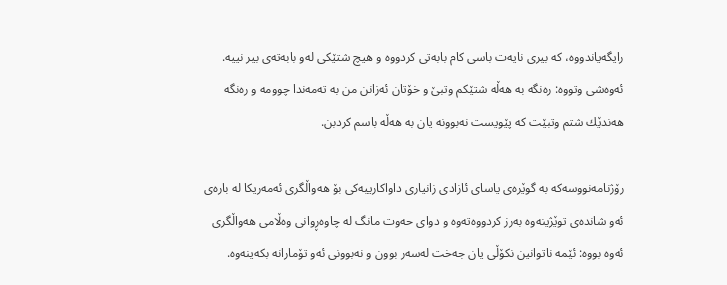رايگه‌ياندووه‌، كه‌ بيرى نايه‌ت باسى كام بابه‌تى كردووه‌ و هيچ شتێكى له‌و بابه‌ته‌ى بير نييه‌. ئه‌وه‌شى وتووه‌: ره‌نگه‌ به‌ هه‌ڵه‌ شتێكم وتبێ و خۆتان ئه‌زانن من به‌ ته‌مه‌ندا چوومه‌ و ره‌نگه‌ هه‌ندێك شتم وتبێت كه‌ پێويست نه‌بوونه‌ يان به‌ هه‌ڵه‌ باسم كردبن.

رۆژنامه‌نووسه‌كه‌ به‌ گوێره‌ى ياساى ئازادى زانيارى داواكارييه‌كى بۆ هه‌واڵگرى ئه‌مه‌ريكا له‌ باره‌ى ئه‌و شانده‌ى توێژينه‌وه‌ به‌رز كردووه‌ته‌وه‌ و دواى حه‌وت مانگ له‌ چاوه‌ڕوانى وه‌ڵامى هه‌واڵگرى ئه‌وه‌ بووه‌: ئێمه‌ ناتوانين نكۆڵى يان جه‌خت له‌سه‌ر بوون و نه‌بوونى ئه‌و تۆمارانه‌ بكه‌ينه‌وه‌.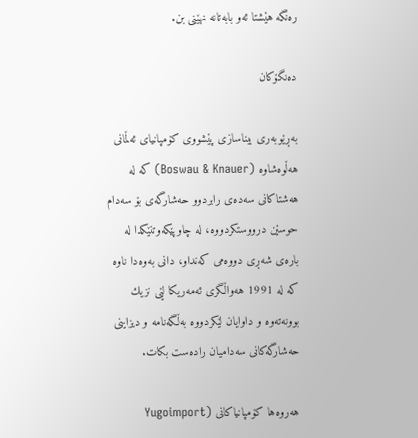ره‌نگه‌ هێشتا ئه‌و بابه‌تانه‌ نهێنى بن.

ده‌نگۆكان

به‌ڕێوبه‌رى بيناسازى پێشووى كۆمپانياى ئه‌ڵمانى هه‌ڵوه‌شاوه‌ (Boswau & Knauer) كه‌ له‌ هه‌شتاكانى سه‌ده‌ى رابردوو حه‌شارگه‌ى بۆ سه‌دام حوسێن درووستكردووه‌، له‌ چاوپێكه‌وتنێكدا له‌ باره‌ى شه‌ڕى دووه‌مى كه‌نداو، دانى به‌وه‌دا ناوه‌ كه‌ له‌ 1991 هه‌واڵگرى ئه‌مه‌ريكا لێى نزيك بوونه‌ته‌وه‌ و داوايان لێكردووه‌ به‌ڵگه‌نامه‌ و ديزاينى حه‌شارگه‌كانى سه‌داميان راده‌ست بكات.

هه‌روه‌ها كۆمپانياكانى (Yugoimport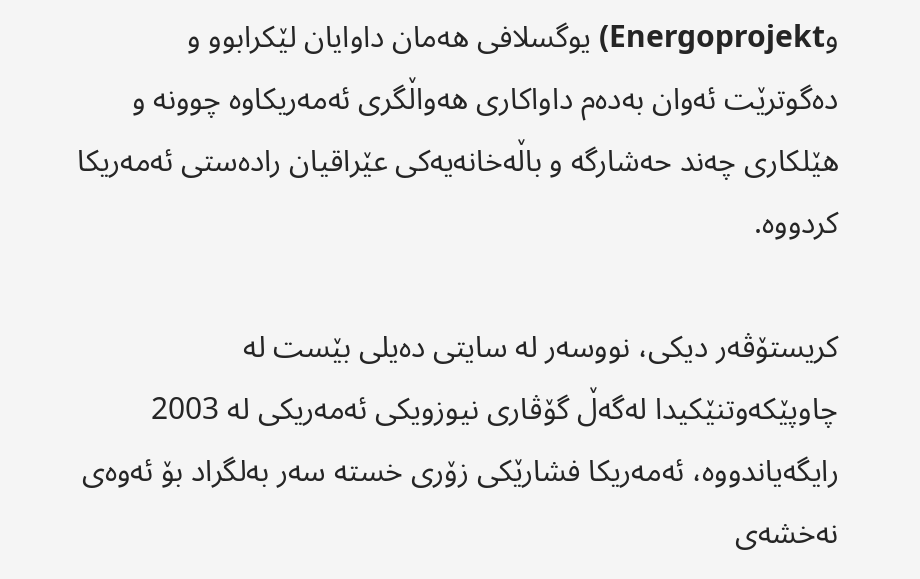وEnergoprojekt) يوگسلافى هه‌مان داوايان لێكرابوو و ده‌گوترێت ئه‌وان به‌ده‌م داواكارى هه‌واڵگرى ئه‌مه‌ريكاوه‌ چوونه‌ و هێلكارى چه‌ند حه‌شارگه‌ و باڵه‌خانه‌يه‌كى عێراقيان راده‌ستى ئه‌مه‌ريكا كردووه‌.

كريستۆڤه‌ر ديكى، نووسه‌ر له‌ سايتى ده‌يلى بێست له‌ چاوپێكه‌وتنێكيدا له‌گه‌ڵ گۆڤارى نيوزويكى ئه‌مه‌ريكى له‌ 2003 رايگه‌ياندووه‌، ئه‌مه‌ريكا فشارێكى زۆرى خسته‌ سه‌ر به‌لگراد بۆ ئه‌وه‌ى نه‌خشه‌ى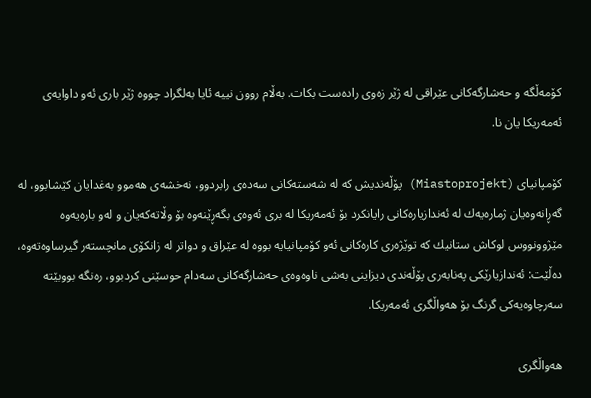كۆمه‌ڵگه‌ و حه‌شارگه‌كانى عێراقى له‌ ژێر زه‌وى راده‌ست بكات. به‌ڵام روون نييه‌ ئايا به‌لگراد چووه‌ ژێر بارى ئه‌و داوايه‌ى ئه‌مه‌ريكا يان نا.

كۆمپانياى (Miastoprojekt) پۆڵه‌نديش كه‌ له‌ شه‌سته‌كانى سه‌ده‌ى رابردوو، نه‌خشه‌ى هه‌موو به‌غدايان كێشابوو، له‌ گه‌ڕانه‌وه‌يان ژماره‌يه‌ك له‌ ئه‌ندازياره‌كانى رايانكرد بۆ ئه‌مه‌ريكا له‌ برى ئه‌وه‌ى بگه‌ڕێنه‌وه‌ بۆ وڵاته‌كه‌يان و له‌و باره‌يه‌وه‌ مێژوونووس لوكاش ستانيك كه‌ توێژه‌رى كاره‌كانى ئه‌و كۆمپانيايه‌ بووه‌ له‌ عێراق و دواتر له‌ زانكۆى مانچسته‌ر گيرساوه‌ته‌وه‌، ده‌ڵێت: ئه‌ندازيارێكى په‌نابه‌رى پۆڵه‌ندى ديزاينى به‌شى ناوه‌وه‌ى حه‌شارگه‌كانى سه‌دام حوسێنى كردبوو، ره‌نگه‌ بووبێته‌ سه‌رچاوه‌يه‌كى گرنگ بۆ هه‌واڵگرى ئه‌مه‌ريكا.

هه‌واڵگرى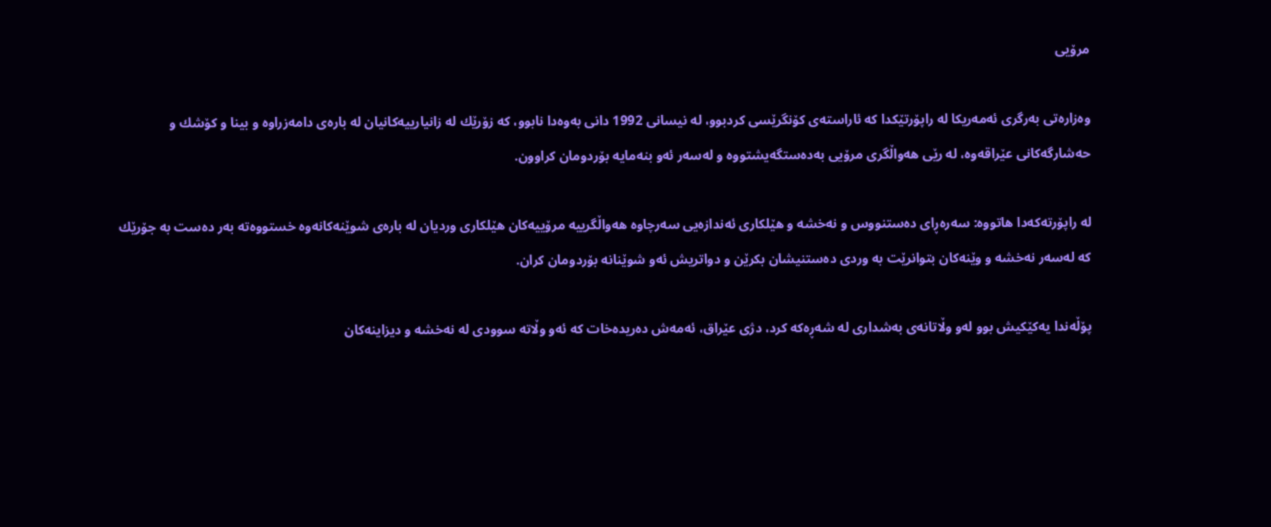مرۆيى

وه‌زاره‌تى به‌رگرى ئه‌مه‌ريكا له‌ راپۆرتێكدا كه‌ ئاراسته‌ى كۆنگرێسى كردبوو، له‌ نيسانى 1992 دانى به‌وه‌دا نابوو، كه زۆرێك له‌ زانيارييه‌كانيان له‌ باره‌ى دامه‌زراوه‌ و بينا و كۆشك و حه‌شارگه‌كانى عێراقه‌وه‌، له‌ رێى هه‌واڵگرى مرۆيى به‌ده‌ستگه‌يشتووه‌ و له‌سه‌ر ئه‌و بنه‌مايه‌ بۆردومان كراوون.

له‌ راپۆرته‌كه‌دا هاتووه‌: سه‌ره‌ڕاى ده‌ستنووس و نه‌خشه‌ و هێلكارى ئه‌ندازه‌يى سه‌رچاوه‌ هه‌واڵگرييه‌ مرۆييه‌كان هێلكارى ورديان له‌ باره‌ى شوێنه‌كانه‌وه‌ خستووه‌ته‌ به‌ر ده‌ست به‌ جۆرێك كه‌ له‌سه‌ر نه‌خشه‌ و وێنه‌كان بتوانرێت به‌ وردى ده‌ستنيشان بكرێن و دواتريش ئه‌و شوێنانه‌ بۆردومان كران.

پۆڵه‌ندا يه‌كێكيش بوو له‌و وڵاتانه‌ى به‌شدارى له‌ شه‌ڕه‌كه‌ كرد، دژى عێراق، ئه‌مه‌ش ده‌ريده‌خات كه‌ ئه‌و وڵاته‌ سوودى له‌ نه‌خشه‌ و ديزاينه‌كان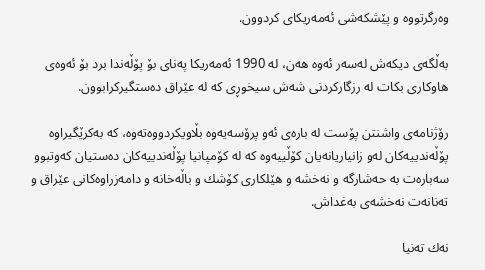وه‌رگرتووه‌ و پێشكه‌شى ئه‌مه‌ريكاى كردوون.

به‌ڵگه‌ى ديكه‌ش له‌سه‌ر ئه‌وه‌ هه‌ن، له‌ 1990 ئه‌مه‌ريكا په‌ناى بۆ پۆڵه‌ندا برد بۆ ئه‌وه‌ى هاوكارى بكات له‌ رزگاركردنى شه‌ش سيخوڕى كه‌ له‌ عێراق ده‌ستگيركرابوون.

رۆژنامه‌ى واشنتن پۆست له‌ باره‌ى ئه‌و پرۆسه‌يه‌وه‌ بڵاويكردووه‌ته‌وه‌، كه‌ به‌كرێگيراوه‌ پۆڵه‌ندييه‌كان له‌و زانياريانه‌يان كۆڵييه‌وه‌ كه‌ له‌ كۆمپانيا پۆڵه‌ندييه‌كان ده‌ستيان كه‌وتبوو سه‌باره‌ت به‌ حه‌شارگه‌ و نه‌خشه‌ و هێلكارى كۆشك و باڵه‌خانه‌ و دامه‌زراوه‌كانى عێراق و ته‌نانه‌ت نه‌خشه‌ى به‌غداش.

نه‌ك ته‌نيا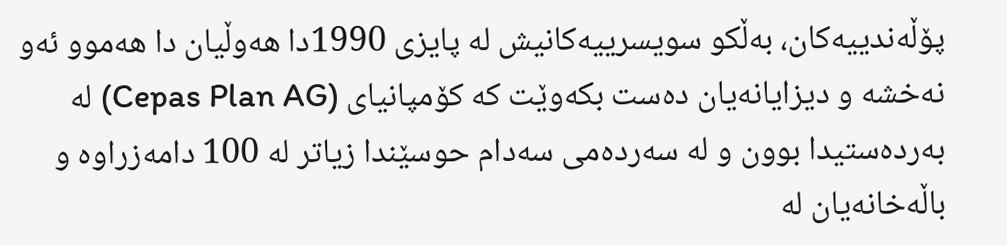پۆڵه‌ندييه‌كان، به‌ڵكو سويسرييه‌كانيش له‌ پايزى 1990دا هه‌وڵيان دا هه‌موو ئه‌و نه‌خشه‌ و ديزايانه‌يان ده‌ست بكه‌وێت كه‌ كۆمپانياى (Cepas Plan AG) له‌ به‌رده‌ستيدا بوون و له‌ سه‌رده‌مى سه‌دام حوسێندا زياتر له‌ 100 دامه‌زراوه‌ و باڵه‌خانه‌يان له‌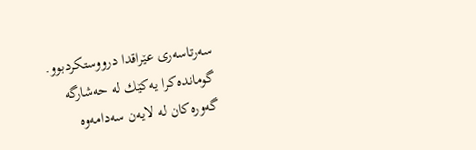سه‌رتاسه‌رى عێراقدا درووستكردبوو. گومانده‌كرا يه‌كێك له‌ حه‌شارگه‌ گه‌وره‌كان له‌ لايه‌ن سه‌دامه‌وه‌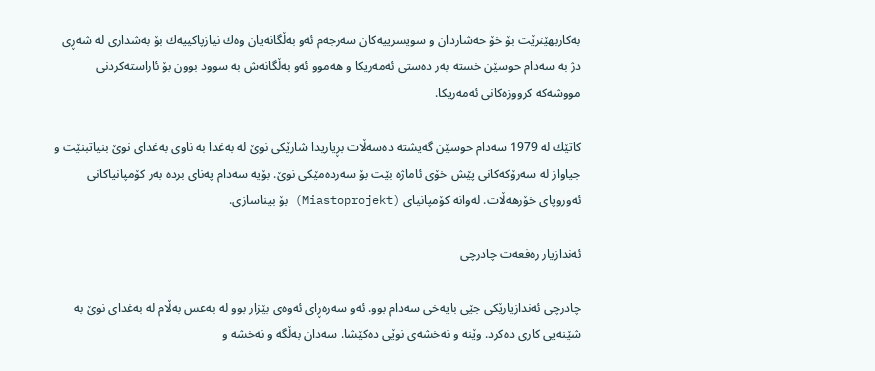به‌كاربهێنرێت بۆ خۆ حه‌شاردان و سويسرييه‌كان سه‌رجه‌م ئه‌و به‌ڵگانه‌يان وه‌ك نيازپاكييه‌ك بۆ به‌شدارى له‌ شه‌ڕى دژ به‌ سه‌دام حوسێن خسته‌ به‌ر ده‌ستى ئه‌مه‌ريكا و هه‌موو ئه‌و به‌ڵگانه‌ش به‌ سوود بوون بۆ ئاراسته‌كردنى مووشه‌كه‌ كرووزه‌كانى ئه‌مه‌ريكا.

كاتێك له‌ 1979 سه‌دام حوسێن گه‌يشته‌ ده‌سه‌ڵات بڕياريدا شارێكى نوێ له‌ به‌غدا به‌ ناوى به‌غداى نوێ بنياتبنێت و جياواز له‌ سه‌رۆكه‌كانى پێش خۆى ئاماژه‌ بێت بۆ سه‌رده‌مێكى نوێ. بۆيه‌ سه‌دام په‌ناى برده‌ به‌ر كۆمپانياكانى ئه‌وروپاى خۆرهه‌ڵات. له‌وانه‌ كۆمپانياى (Miastoprojekt) بۆ بيناسازى.

ئه‌ندازيار ره‌فعه‌ت چادرچى

چادرچى ئه‌ندازيارێكى جێى بايه‌خى سه‌دام بوو. ئه‌و سه‌ره‌ڕاى ئه‌وه‌ى بێزار بوو له‌ به‌عس به‌ڵام له‌ به‌غداى نوێ به‌ شێنه‌يى كارى ده‌كرد. وێنه‌ و نه‌خشه‌ى نوێى ده‌كێشا. سه‌دان به‌ڵگه‌ و نه‌خشه‌ و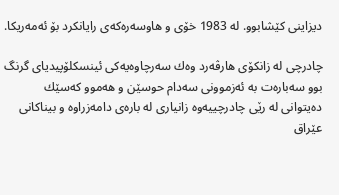ديزاينى كێشابوو. له‌ 1983 خۆى و هاوسه‌ره‌كه‌ى رايانكرد بۆ ئه‌مه‌ريكا.

چادرچى له‌ زانكۆى هارڤه‌رد وه‌ك سه‌رچاوه‌يه‌كى ئينسكلۆپيدياى گرنگ بوو سه‌باره‌ت به‌ ئه‌زموونى سه‌دام حوسێن و هه‌موو كه‌سێك ده‌يتوانى له‌ رێى چادرچييه‌وه‌ زانيارى له‌ باره‌ى دامه‌زراوه‌ و بيناكانى عێراق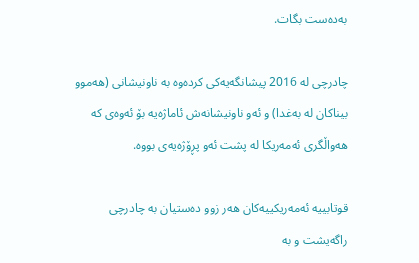به‌ده‌ست بگات.

چادرچى له‌ 2016 پيشانگه‌يه‌كى كرده‌وه‌ به‌ ناونيشانى (هه‌موو بيناكان له‌ به‌غدا) و ئه‌و ناونيشانه‌ش ئاماژه‌يه‌ بۆ ئه‌وه‌ى كه‌ هه‌واڵگرى ئه‌مه‌ريكا له‌ پشت ئه‌و پڕۆژه‌يه‌ى بووه‌.

قوتابييه‌ ئه‌مه‌ريكييه‌كان هه‌ر زوو ده‌ستيان به‌ چادرچى راگه‌يشت و به‌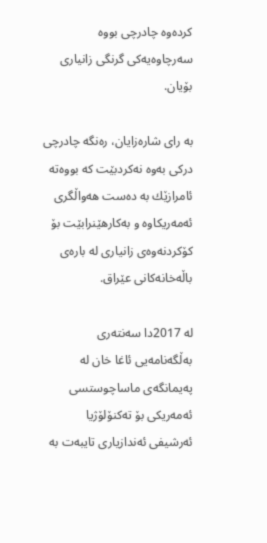كرده‌وه‌ چادرچى بووه‌ سه‌رچاوه‌يه‌كى گرنگى زانيارى بۆيان.

به‌ راى شاره‌زايان، ره‌نگه‌ چادرچى دركى به‌وه‌ نه‌كردبێت كه‌ بووه‌ته‌ ئامرازێك به‌ ده‌ست هه‌واڵگرى ئه‌مه‌ريكاوه‌ و به‌كارهێنرابێت بۆ كۆكردنه‌وه‌ى زانيارى له‌ باره‌ى باڵه‌خانه‌كانى عێراق.

له‌ 2017دا سه‌نته‌رى به‌ڵگه‌نامه‌يى ئاغا خان له‌ په‌يمانگه‌ى ماساچوستسى ئه‌مه‌ريكى بۆ ته‌كنۆلۆژيا ئه‌رشيفى ئه‌ندازيارى تايبه‌ت به‌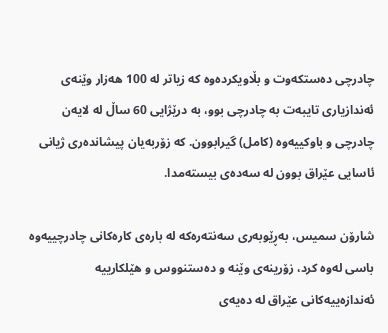چادرچى ده‌ستكه‌وت و بڵاويكرده‌وه‌ كه‌ زياتر له‌ 100 هه‌زار وێنه‌ى ئه‌ندازيارى تايبه‌ت به‌ چادرچى بوو، به‌ درێژايى 60 ساڵ له‌ لايه‌ن چادرچى و باوكييه‌وه‌ (كامل) گيرابوون. كه‌ زۆربه‌يان پيشانده‌رى ژيانى ئاسايى عێراق بوون له‌ سه‌ده‌ى بيسته‌مدا.

شارۆن سميس، به‌ڕێوبه‌رى سه‌نته‌ره‌كه‌ له‌ باره‌ى كاره‌كانى چادرچييه‌وه‌ باسى له‌وه‌ كرد، زۆرينه‌ى وێنه‌ و ده‌ستنووس و هێلكارييه‌ ئه‌ندازه‌ييه‌كانى عێراق له‌ ده‌يه‌ى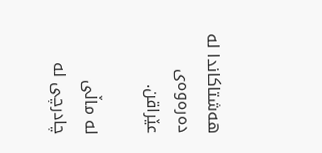هه‌شتاكاندا له‌ ده‌ره‌وه‌ى عێراقن.

له‌ ماڵى چادرچى له‌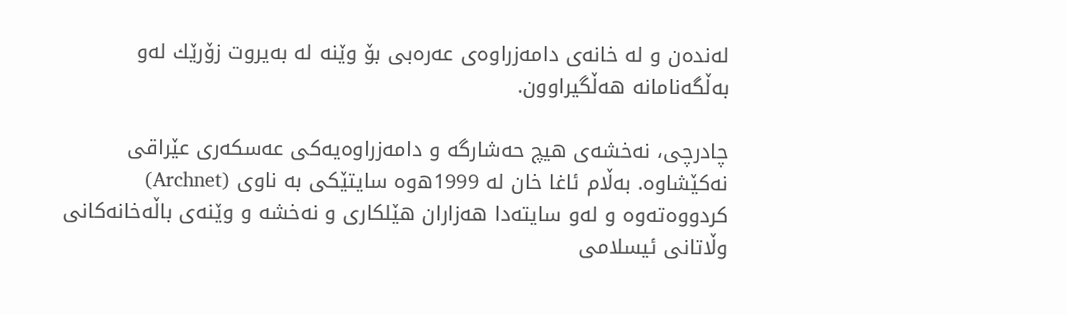له‌نده‌ن و له‌ خانه‌ى دامه‌زراوه‌ى عه‌ره‌بى بۆ وێنه‌ له‌ به‌يروت زۆرێك له‌و به‌ڵگه‌نامانه‌ هه‌ڵگيراوون.

چادرچى، نه‌خشه‌ى هيچ حه‌شارگه‌ و دامه‌زراوه‌يه‌كى عه‌سكه‌رى عێراقى نه‌كێشاوه‌. به‌ڵام ئاغا خان له‌ 1999ه‌وه‌ سايتێكى به‌ ناوى (Archnet) كردووه‌ته‌وه‌ و له‌و سايته‌دا هه‌زاران هێلكارى و نه‌خشه‌ و وێنه‌ى باڵه‌خانه‌كانى وڵاتانى ئيسلامى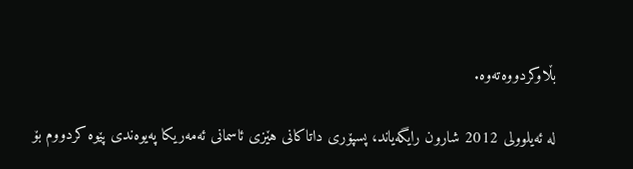بڵاوكردووه‌ته‌وه‌.

له‌ ئه‌يلوولى 2012 شارون رايگه‌ياند، پسپۆرى داتاكانى هێزى ئاسمانى ئه‌مه‌ريكا په‌يوه‌ندى پێوه‌ كردووم بۆ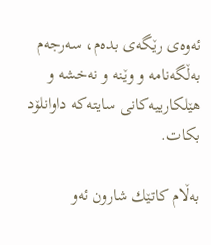ئه‌وه‌ى رێگه‌ى بده‌م، سه‌رجه‌م به‌ڵگه‌نامه‌ و وێنه‌ و نه‌خشه‌ و هێلكارييه‌كانى سايته‌كه‌ داوانلۆد بكات.

به‌ڵام كاتێك شارون ئه‌و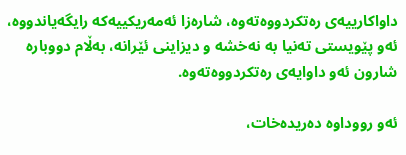داواكارييه‌ى ره‌تكردووه‌ته‌وه‌، شاره‌زا ئه‌مه‌ريكييه‌كه‌ رايگه‌ياندووه‌، ئه‌و پێويستى ته‌نيا به‌ نه‌خشه‌ و ديزاينى ئێرانه‌، به‌ڵام دووباره‌ شارون ئه‌و داوايه‌ى ره‌تكردووه‌ته‌وه‌.

ئه‌و رووداوه‌ ده‌ريده‌خات،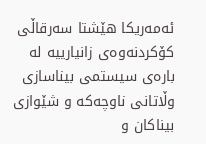ئه‌مه‌ريكا هێشتا سه‌رقاڵى كۆكردنه‌وه‌ى زانيارييه‌ له‌ باره‌ى سيستمى بيناسازى وڵاتانى ناوچه‌كه‌ و شێوازى بيناكان و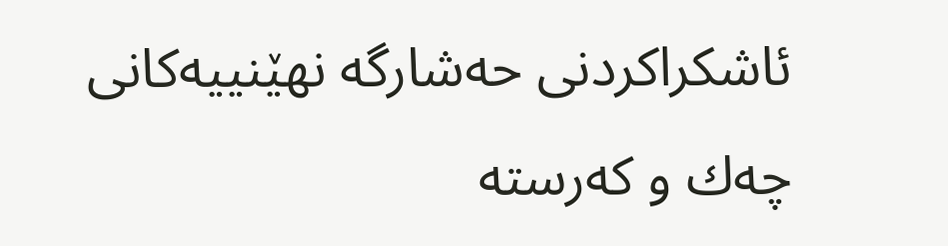ئاشكراكردنى حه‌شارگه‌ نهێنييه‌كانى چه‌ك و كه‌رسته‌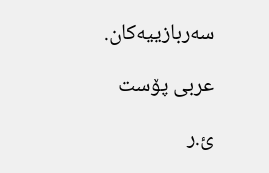سه‌ربازييه‌كان.

عربى پۆست

ئ.ر